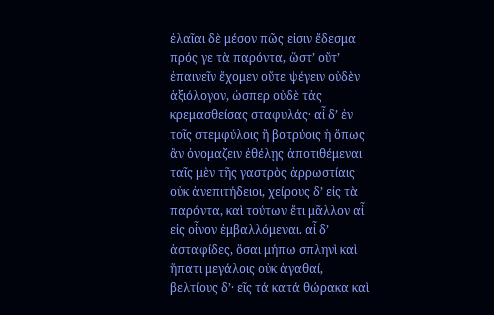ἐλαῖαι δὲ μέσον πῶς εἰσιν ἔδεσμα πρός γε τὰ παρόντα, ὥστ’ οὔτ’ ἐπαινεῖν ἔχομεν οὔτε ψέγειν οὐδὲν ἀξιόλογον, ὡσπερ οὐδὲ τἀς κρεμασθείσας σταφυλάς· αἶ δ’ ἐν τοῖς στεμφύλοις ἢ βοτρύοις ἡ ὅπως ἂν ὀνομαζειν ἐθέλῃς ἀποτιθέμεναι ταῖς μὲν τῆς γαστρὸς ἀρρωστίαις οὐκ ἀνεπιτήδειοι, χείρους δ’ εἰς τὰ παρόντα, καὶ τούτων ἔτι μᾶλλον αἶ εἰς οἶνον ἐμβαλλόμεναι. αἶ δ’ ἀσταφίδες, ὅσαι μήπω σπληνὶ καὶ ἥπατι μεγάλοις οὐκ ἀγαθαί, βελτίους δ’· εῖς τά κατά θώρακα καὶ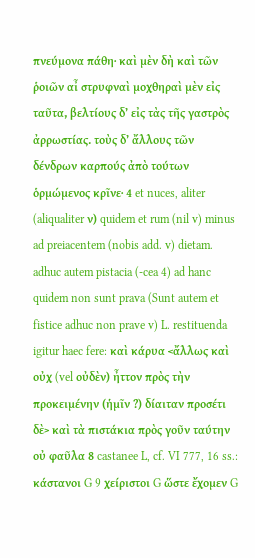πνεύμονα πάθη· καὶ μὲν δὴ καὶ τῶν ῥοιῶν αἶ στρυφναὶ μοχθηραὶ μὲν εἰς ταῦτα, βελτίους δ’ εἰς τὰς τῆς γαστρὸς ἀρρωστίας. τοὺς δ’ ἄλλους τῶν δένδρων καρπούς ἀπὸ τούτων ὁρμώμενος κρῖνε· 4 et nuces, aliter (aliqualiter ν) quidem et rum (nil v) minus ad preiacentem (nobis add. v) dietam. adhuc autem pistacia (-cea 4) ad hanc quidem non sunt prava (Sunt autem et fistice adhuc non prave v) L. restituenda igitur haec fere: καὶ κάρυα <ἄλλως καὶ οὐχ (vel οὐδὲν) ἦττον πρὸς τὴν προκειμένην (ἡμῖν ?) δίαιταν προσέτι δὲ> καὶ τὰ πιστάκια πρὸς γοῦν ταύτην οὐ φαῦλα 8 castanee L, cf. VI 777, 16 ss.: κάστανοι G 9 χείριστοι G ὥστε ἔχομεν G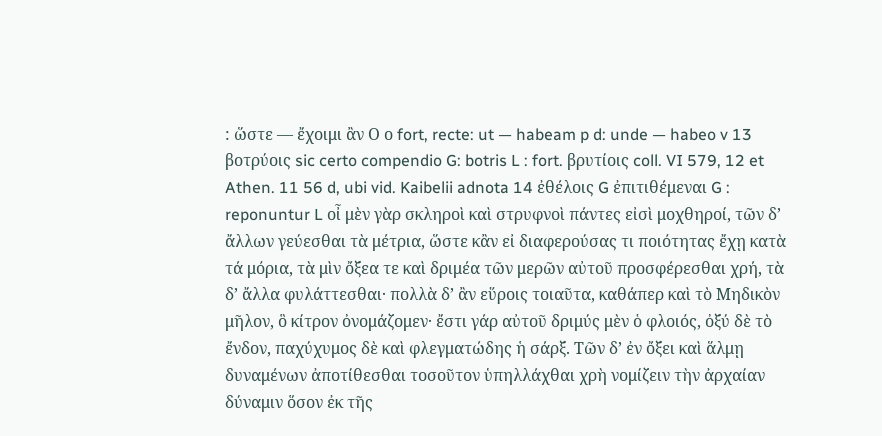: ὥστε — ἔχοιμι ἂν Ο ο fort, recte: ut — habeam p d: unde — habeo v 13 βοτρύοις sic certo compendio G: botris L : fort. βρυτίοις coll. VI 579, 12 et Athen. 11 56 d, ubi vid. Kaibelii adnota 14 ἐθέλοις G ἐπιτιθέμεναι G : reponuntur L οἶ μὲν γὰρ σκληροὶ καὶ στρυφνοὶ πάντες εἰσὶ μοχθηροί, τῶν δ’ ἄλλων γεύεσθαι τὰ μέτρια, ὥστε κἂν εἰ διαφερούσας τι ποιότητας ἔχῃ κατὰ τά μόρια, τὰ μὶν ὄξεα τε καὶ δριμέα τῶν μερῶν αὐτοῦ προσφέρεσθαι χρή, τὰ δ’ ἄλλα φυλάττεσθαι· πολλὰ δ’ ἂν εὕροις τοιαῦτα, καθάπερ καὶ τὸ Μηδικὸν μῆλον, ὃ κίτρον ὀνομάζομεν· ἔστι γάρ αὐτοῦ δριμύς μὲν ὁ φλοιός, ὀξύ δὲ τὸ ἔνδον, παχύχυμος δὲ καὶ φλεγματώδης ἡ σάρξ. Τῶν δ’ ἐν ὄξει καὶ ἅλμῃ δυναμένων ἀποτίθεσθαι τοσοῦτον ὑπηλλάχθαι χρὴ νομίζειν τὴν ἀρχαίαν δύναμιν ὅσον ἐκ τῆς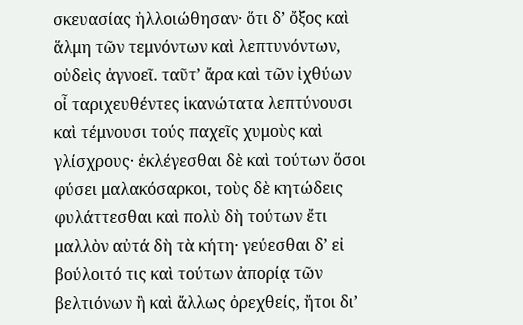σκευασίας ἠλλοιώθησαν· ὅτι δ’ ὄξος καὶ ἅλμη τῶν τεμνόντων καὶ λεπτυνόντων, οὐδεὶς ἀγνοεῖ. ταῦτ’ ἄρα καὶ τῶν ἰχθύων οἶ ταριχευθέντες ἱκανώτατα λεπτύνουσι καὶ τέμνουσι τούς παχεῖς χυμοὺς καὶ γλίσχρους· ἐκλέγεσθαι δὲ καὶ τούτων ὅσοι φύσει μαλακόσαρκοι, τοὺς δὲ κητώδεις φυλάττεσθαι καὶ πολὺ δὴ τούτων ἔτι μαλλὸν αὐτά δὴ τὰ κήτη· γεύεσθαι δ’ εἰ βούλοιτό τις καὶ τούτων ἀπορίᾳ τῶν βελτιόνων ἢ καὶ ἄλλως ὀρεχθείς, ἤτοι δι’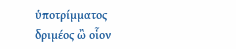ὑποτρίμματος δριμέος ὢ οἷον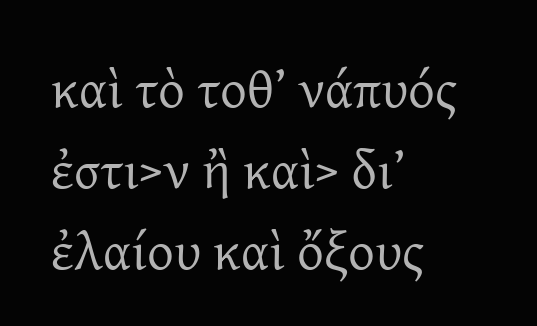καὶ τὸ τοθ’ νάπυός ἐστι>ν ἢ καὶ> δι’ ἐλαίου καὶ ὄξους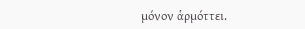μόνον ἁρμόττει.